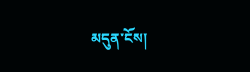མདུན་ངོས།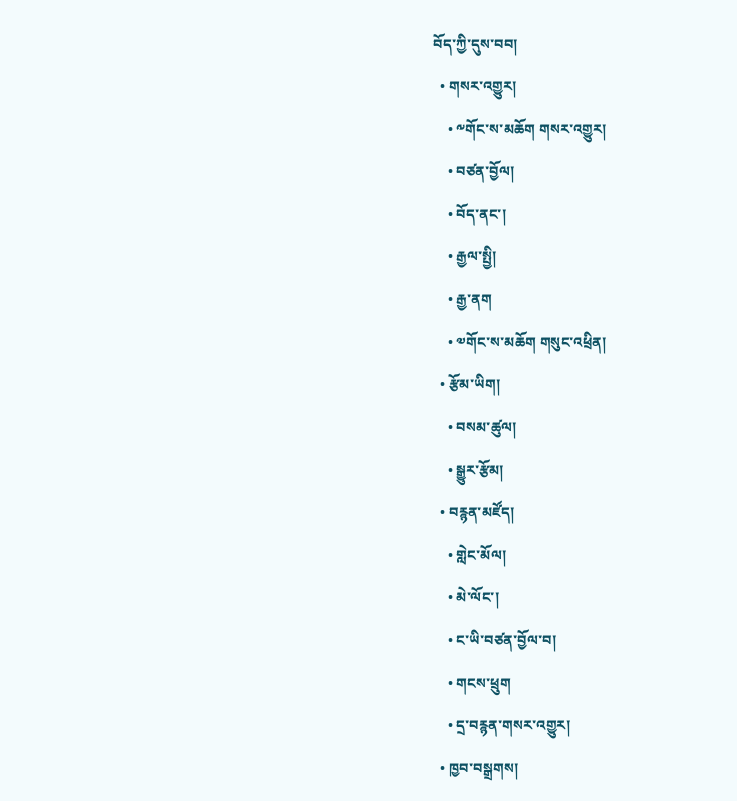བོད་ཀྱི་དུས་བབ།
  • གསར་འགྱུར།
    • ༸གོང་ས་མཆོག གསར་འགྱུར།
    • བཙན་བྱོལ།
    • བོད་ནང་།
    • རྒྱལ་སྤྱི།
    • རྒྱ་ནག
    • ༧གོང་ས་མཆོག གསུང་འཕྲིན།
  • རྩོམ་ཡིག།
    • བསམ་ཚུལ།
    • སྒྱུར་རྩོམ།
  • བརྙན་མཛོད།
    • གླེང་མོལ།
    • མེ་ལོང་།
    • ང་ཡི་བཙན་བྱོལ་བ།
    • གངས་ཕྲུག
    • དྲ་བརྙན་གསར་འགྱུར།
  • ཁྱབ་བསྒྲགས།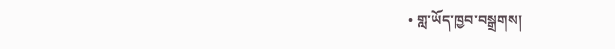• གླ་ཡོད་ཁྱབ་བསྒྲགས།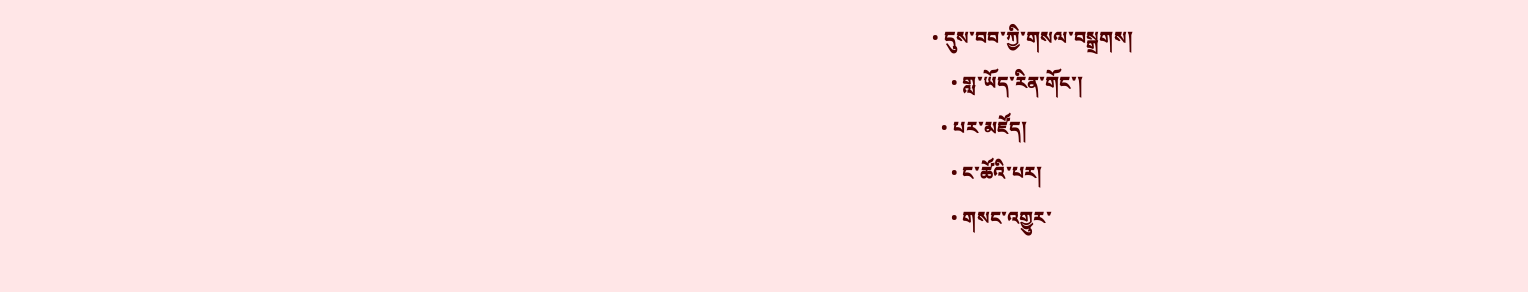• དུས་བབ་ཀྱི་གསལ་བསྒྲགས།
    • གླ་ཡོད་རིན་གོང་།
  • པར་མཛོད།
    • ང་ཚོའི་པར།
    • གསང་འགྱུར་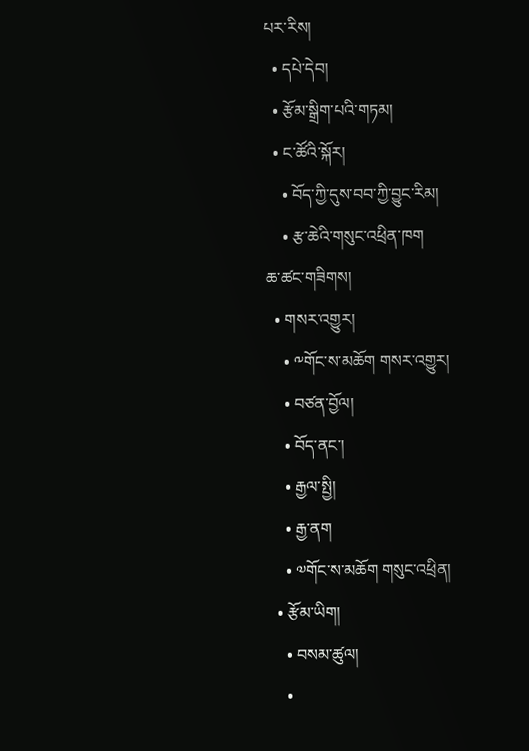པར་རིས།
  • དཔེ་དེབ།
  • རྩོམ་སྒྲིག་པའི་གཏམ།
  • ང་ཚོའི་སྐོར།
    • བོད་ཀྱི་དུས་བབ་ཀྱི་བྱུང་རིམ།
    • རྩ་ཆེའི་གསུང་འཕྲིན་ཁག
ཆ་ཚང་གཟིགས།
  • གསར་འགྱུར།
    • ༸གོང་ས་མཆོག གསར་འགྱུར།
    • བཙན་བྱོལ།
    • བོད་ནང་།
    • རྒྱལ་སྤྱི།
    • རྒྱ་ནག
    • ༧གོང་ས་མཆོག གསུང་འཕྲིན།
  • རྩོམ་ཡིག།
    • བསམ་ཚུལ།
    •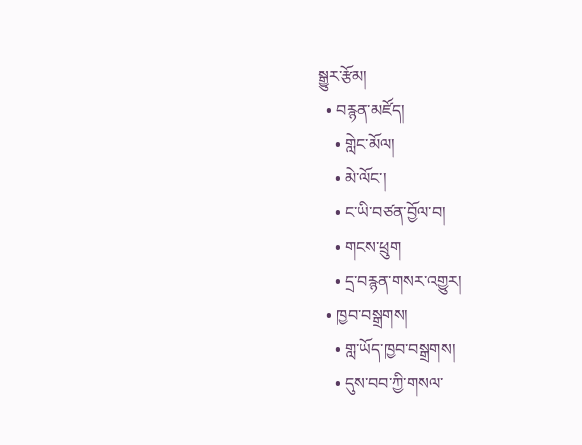སྒྱུར་རྩོམ།
  • བརྙན་མཛོད།
    • གླེང་མོལ།
    • མེ་ལོང་།
    • ང་ཡི་བཙན་བྱོལ་བ།
    • གངས་ཕྲུག
    • དྲ་བརྙན་གསར་འགྱུར།
  • ཁྱབ་བསྒྲགས།
    • གླ་ཡོད་ཁྱབ་བསྒྲགས།
    • དུས་བབ་ཀྱི་གསལ་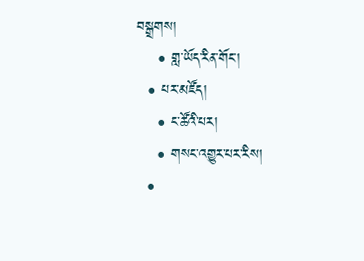བསྒྲགས།
    • གླ་ཡོད་རིན་གོང་།
  • པར་མཛོད།
    • ང་ཚོའི་པར།
    • གསང་འགྱུར་པར་རིས།
  •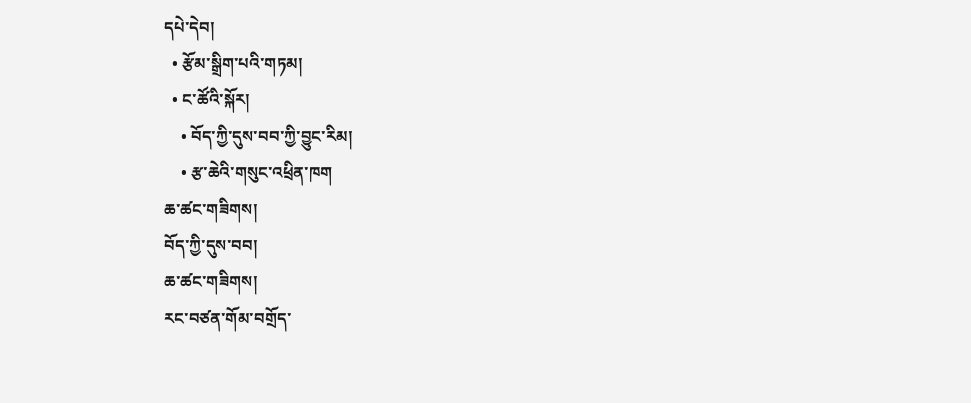དཔེ་དེབ།
  • རྩོམ་སྒྲིག་པའི་གཏམ།
  • ང་ཚོའི་སྐོར།
    • བོད་ཀྱི་དུས་བབ་ཀྱི་བྱུང་རིམ།
    • རྩ་ཆེའི་གསུང་འཕྲིན་ཁག
ཆ་ཚང་གཟིགས།
བོད་ཀྱི་དུས་བབ།
ཆ་ཚང་གཟིགས།
རང་བཙན་གོམ་བགྲོད་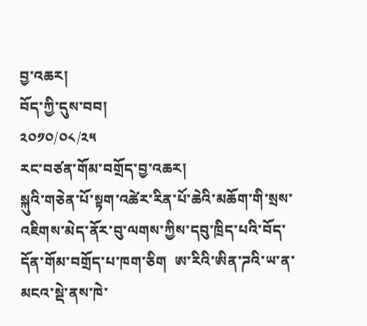བྱ་འཆར།
བོད་ཀྱི་དུས་བབ།
༢༠༡༠/༠༨/༢༥
རང་བཙན་གོམ་བགྲོད་བྱ་འཆར།
སྐུའི་གཅེན་པོ་སྟག་འཚེར་རིན་པོ་ཆེའི་མཆོག་གི་སྲས་འཇིགས་མེད་ནོར་བུ་ལགས་ཀྱིས་དབུ་ཁྲིད་པའི་བོད་དོན་གོམ་བགྲོད་པ་ཁག་ཅིག  ཨ་རིའི་ཨིན་ཌའི་ཡ་ན་མངའ་སྡེ་ནས་ཁེ་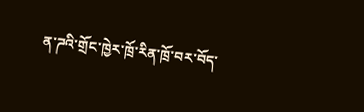ན་ཌའི་གྲོང་ཁྱེར་ཁྲོ་རིན་ཁྲོ་བར་བོད་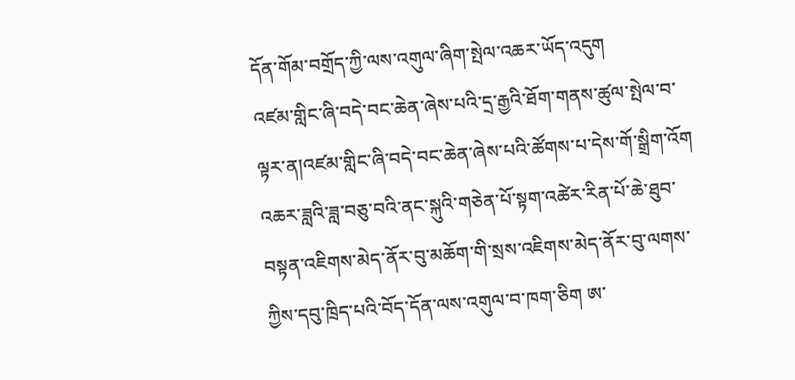དོན་གོམ་བགྲོད་ཀྱི་ལས་འགུལ་ཞིག་སྤེལ་འཆར་ཡོད་འདུག
འཛམ་གླིང་ཞི་བདེ་བང་ཆེན་ཞེས་པའི་དྲ་རྒྱའི་ཐོག་གནས་ཚུལ་སྤེལ་བ་ལྟར་ན།འཛམ་གླིང་ཞི་བདེ་བང་ཆེན་ཞེས་པའི་ཚོགས་པ་དེས་གོ་སྒྲིག་འོག འཆར་ཟླའི་ཟླ་བཅུ་བའི་ནང་སྐུའི་གཅེན་པོ་སྟག་འཚེར་རིན་པོ་ཆེ་ཐུབ་བསྟན་འཇིགས་མེད་ནོར་བུ་མཆོག་གི་སྲས་འཇིགས་མེད་ནོར་བུ་ལགས་ཀྱིས་དབུ་ཁྲིད་པའི་བོད་དོན་ལས་འགུལ་བ་ཁག་ཅིག ཨ་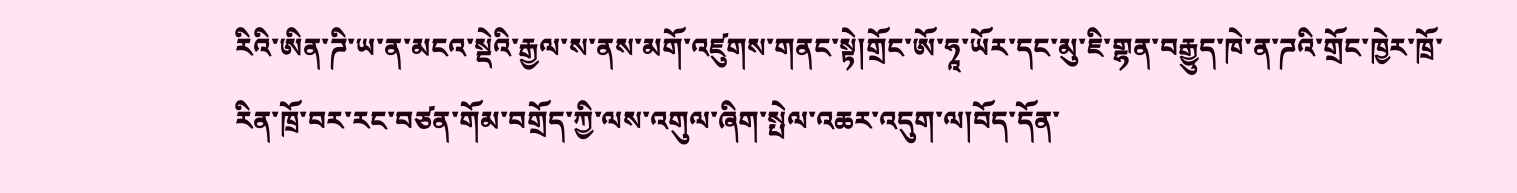རིའི་ཨིན་ཌི་ཡ་ན་མངའ་སྡེའི་རྒྱལ་ས་ནས་མགོ་འཛུགས་གནང་སྟེ།གྲོང་ཨོ་ཧཱ་ཡོར་དང་མུ་ཇི་གྷན་བརྒྱུད་ཁེ་ན་ཌའི་གྲོང་ཁྱེར་ཁྲོ་རིན་ཁྲོ་བར་རང་བཙན་གོམ་བགྲོད་ཀྱི་ལས་འགུལ་ཞིག་སྤེལ་འཆར་འདུག་ལ།བོད་དོན་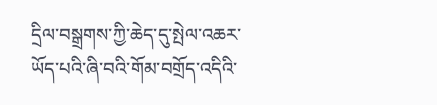དྲིལ་བསྒྲགས་ཀྱི་ཆེད་དུ་སྤེལ་འཆར་ཡོད་པའི་ཞི་བའི་གོམ་བགྲོད་འདིའི་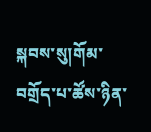སྐབས་སུ།གོམ་བགྲོད་པ་ཚོས་ཉིན་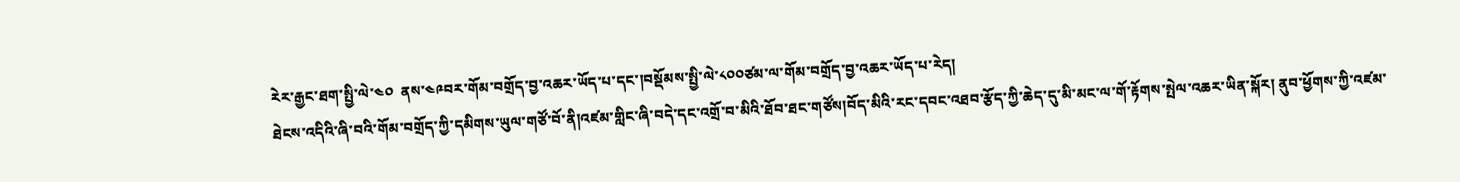རེར་རྒྱང་ཐག་སྤྱི་ལེ་༤༠  ནས་༤༩བར་གོམ་བགྲོད་བྱ་འཆར་ཡོད་པ་དང་།བསྡོམས་སྤྱི་ལེ་༨༠༠ཙམ་ལ་གོམ་བགྲོད་བྱ་འཆར་ཡོད་པ་རེད།
ཐེངས་འདིའི་ཞི་བའི་གོམ་བགྲོད་ཀྱི་དམིགས་ཡུལ་གཙོ་བོ་ནི།འཛམ་གླིང་ཞི་བདེ་དང་འགྲོ་བ་མིའི་ཐོབ་ཐང་གཙོས།བོད་མིའི་རང་དབང་འཐབ་རྩོད་ཀྱི་ཆེད་དུ་མི་མང་ལ་གོ་རྟོགས་སྤེལ་འཆར་ཡིན་སྐོར། ནུབ་ཕྱོགས་ཀྱི་འཛམ་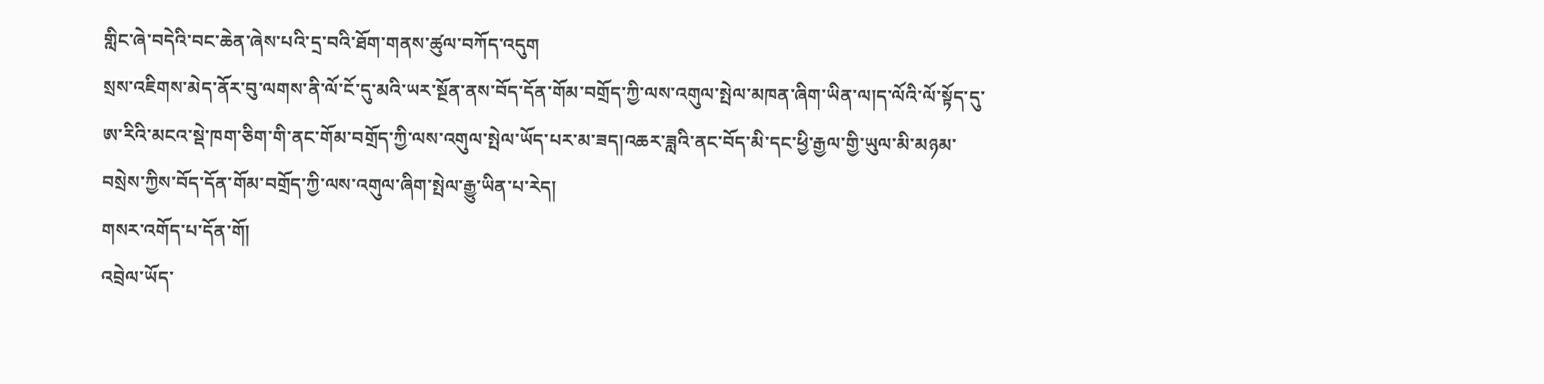གླིང་ཞེ་བདེའི་བང་ཆེན་ཞེས་པའི་དྲ་བའི་ཐོག་གནས་ཚུལ་བཀོད་འདུག
སྲས་འཇིགས་མེད་ནོར་བུ་ལགས་ནི་ལོ་ངོ་དུ་མའི་ཡར་སྔོན་ནས་བོད་དོན་གོམ་བགྲོད་ཀྱི་ལས་འགུལ་སྤེལ་མཁན་ཞིག་ཡིན་ལ།ད་ལོའི་ལོ་སྟོད་དུ་ཨ་རིའི་མངའ་སྡེ་ཁག་ཅིག་གི་ནང་གོམ་བགྲོད་ཀྱི་ལས་འགུལ་སྤེལ་ཡོད་པར་མ་ཟད།འཆར་ཟླའི་ནང་བོད་མི་དང་ཕྱི་རྒྱལ་གྱི་ཡུལ་མི་མཉམ་བསྲེས་ཀྱིས་བོད་དོན་གོམ་བགྲོད་ཀྱི་ལས་འགུལ་ཞིག་སྤེལ་རྒྱུ་ཡིན་པ་རེད།
གསར་འགོད་པ་དོན་གོ།
འབྲེལ་ཡོད་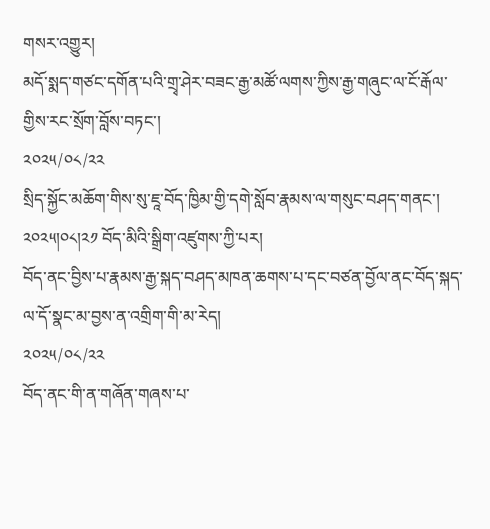གསར་འགྱུར།
མདོ་སྨད་གཙང་དགོན་པའི་གྲྭ་ཤེར་བཟང་རྒྱ་མཚོ་ལགས་ཀྱིས་རྒྱ་གཞུང་ལ་ངོ་རྒོལ་གྱིས་རང་སྲོག་བློས་བཏང་།
༢༠༢༥/༠༨/༢༢
སྲིད་སྐྱོང་མཆོག་གིས་སུ་ཇཱ་བོད་ཁྱིམ་གྱི་དགེ་སློབ་རྣམས་ལ་གསུང་བཤད་གནང་། ༢༠༢༥།༠༨།༢༡ བོད་མིའི་སྒྲིག་འཛུགས་ཀྱི་པར།
བོད་ནང་བྱིས་པ་རྣམས་རྒྱ་སྐད་བཤད་མཁན་ཆགས་པ་དང་བཙན་བྱོལ་ནང་བོད་སྐད་ལ་དོ་སྣང་མ་བྱས་ན་འགྲིག་གི་མ་རེད།
༢༠༢༥/༠༨/༢༢
བོད་ནང་གི་ན་གཞོན་གཞས་པ་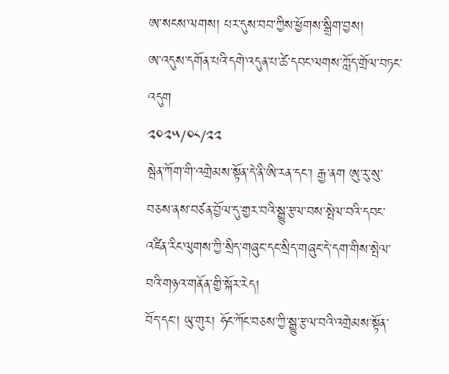ཨ་སངས་ལགས། པར་དུས་བབ་ཀྱིས་ཕྱོགས་སྒྲིག་བྱས།
ཨ་འདུས་དགོན་པའི་དགེ་འདུན་པ་ཚེ་དབང་ལགས་ཀློད་གྲོལ་བཏང་འདུག
༢༠༢༥/༠༨/༢༢
སྦེན་ཀོག་གི་འགྲེམས་སྟོན་དེ་ནི་ཨི་རན་དང་། རྒྱ་ནག ཨུ་རུ་སུ་བཅས་ནས་བཙན་བྱོལ་དུ་གྱར་བའི་སྒྱུ་རྩལ་བས་སྤེལ་བའི་དབང་འཛིན་རིང་ལུགས་ཀྱི་སྲིད་གཞུང་དང་སྲིད་གཞུང་དེ་དག་གིས་སྤེལ་བའི་གཉའ་གནོན་གྱི་སྐོར་རེད།
བོད་དང་། ཡུ་གུར། ཧོང་ཀོང་བཅས་ཀྱི་སྒྱུ་རྩལ་བའི་འགྲེམས་སྟོན་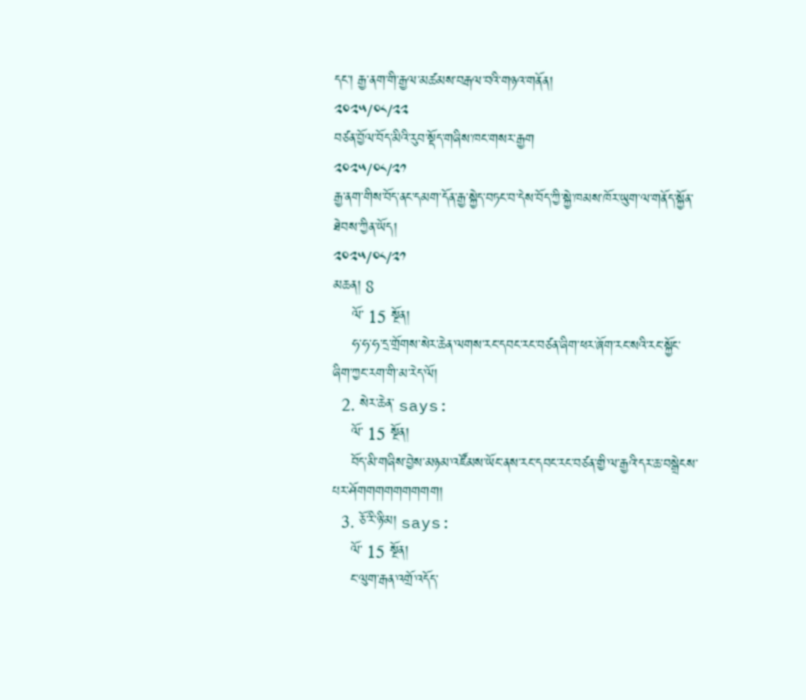དང་། རྒྱ་ནག་གི་རྒྱལ་མཚམས་བརྒལ་བའི་གཉའ་གནོན།
༢༠༢༥/༠༨/༢༢
བཙན་བྱོལ་བོད་མིའི་རུབ་སྡོད་གཞིས་ཁང་གསར་རྒྱག
༢༠༢༥/༠༨/༢༡
རྒྱ་ནག་གིས་བོད་ནང་དམག་དོན་རྒྱ་སྐྱེད་བཏང་བ་དེས་བོད་ཀྱི་སྐྱེ་ཁམས་ཁོར་ཡུག་ལ་གནོད་སྐྱོན་ཐེབས་ཀྱིན་ཡོད།
༢༠༢༥/༠༨/༢༡
མཆན། 8
    ལོ་ 15 སྔོན།
    ཧ་ཧ་ཧ་དྲ་གྲོགས་སེར་ཆེན་ལགས་རང་དབང་རང་བཙན་ཞིག་ཕར་ཞོག་རང་སའི་རང་སྐྱོང་ཞིག་ཀྱང་རག་གི་མ་རེད་ལོ།
  2. སེར་ཆེན་ says:
    ལོ་ 15 སྔོན།
    བོད་མི་གཞིས་བྱེས་མཉམ་འཛོམས་ཡོང་ནས་རང་དབང་རང་བཙན་གྱི་ལ་རྒྱའི་དར་ཆ་བསྒྲེངས་པར་ཤོགགགགགགགགག།
  3. ཅོ་རི་ཉི་མ། says:
    ལོ་ 15 སྔོན།
    ང་ལུག་རྒན་འགྲོ་འདོད་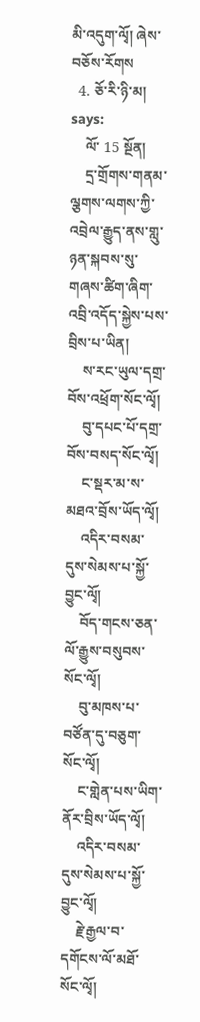མི་འདུག་ལྭོ། ཞེས་བཅོས་རོགས
  4. ཅོ་རི་ཉི་མ། says:
    ལོ་ 15 སྔོན།
    དྲ་གྲོགས་གནམ་ལྕགས་ལགས་ཀྱི་འབྲེལ་རྒྱུད་ནས་གླུ་ཉན་སྐབས་སུ་གཞས་ཚིག་ཞིག་འབྲི་འདོད་སྐྱེས་པས་བྲིས་པ་ཡིན།
    ས་རང་ཡུལ་དགྲ་བོས་འཕྲོག་སོང་ལྭོ།
    བུ་དཔང་པོ་དགྲ་བོས་བསད་སོང་ལྭོ།
    ང་སྡར་མ་ས་མཐའ་བྲོས་ཡོད་ལྭོ།
    འདིར་བསམ་དུས་སེམས་པ་སྐྱོ་བྱུང་ལྭོ།
    བོད་གངས་ཅན་ལོ་རྒྱུས་བསུབས་སོང་ལྭོ།
    བུ་མཁས་པ་བཙོན་དུ་བཅུག་སོང་ལྭོ།
    ང་གླེན་པས་ཡིག་ནོར་བྲིས་ཡོད་ལྭོ།
    འདིར་བསམ་དུས་སེམས་པ་སྐྱོ་བྱུང་ལྭོ།
    རྗེ་རྒྱལ་བ་དགོངས་ལོ་མཐོ་སོང་ལྭོ།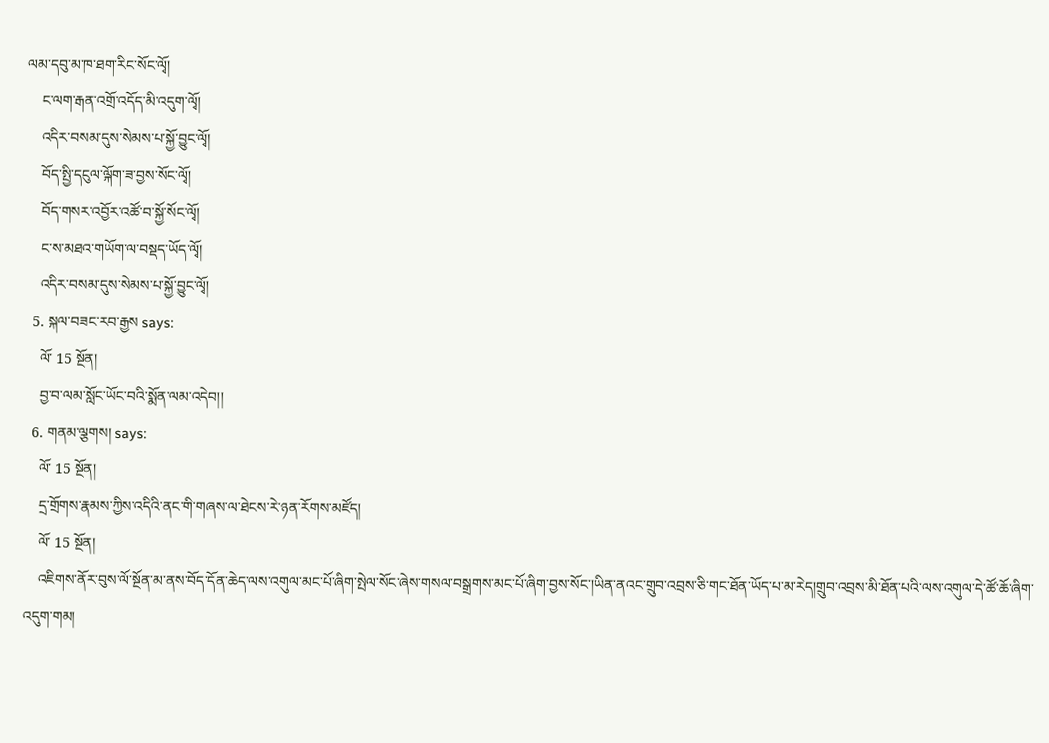ལམ་དབུ་མ་ཁ་ཐག་རིང་སོང་ལྭོ།
    ང་ལག་རྒན་འགྲོ་འདོད་མི་འདུག་ལྭོ།
    འདིར་བསམ་དུས་སེམས་པ་སྐྱོ་བྱུང་ལྭོ།
    བོད་སྤྱི་དངུལ་ལྐོག་ཟ་བྱས་སོང་ལྭོ།
    བོད་གསར་འབྱོར་འཚོ་བ་སྐྱོ་སོང་ལྭོ།
    ང་ས་མཐའ་གཡོག་ལ་བསྡད་ཡོད་ལྭོ།
    འདིར་བསམ་དུས་སེམས་པ་སྐྱོ་བྱུང་ལྭོ།
  5. སྐལ་བཟང་རབ་རྒྱས says:
    ལོ་ 15 སྔོན།
    བྱ་བ་ལམ་སློང་ཡོང་བའི་སྨོན་ལམ་འདེབ།།
  6. གནམ་ལྕགས། says:
    ལོ་ 15 སྔོན།
    དྲ་གྲོགས་རྣམས་ཀྱིས་འདིའི་ནང་གི་གཞས་ལ་ཐེངས་རེ་ཉན་རོགས་མཛོད།
    ལོ་ 15 སྔོན།
    འཇིགས་ནོར་བུས་ལོ་སྔོན་མ་ནས་བོད་དོན་ཆེད་ལས་འགུལ་མང་པོ་ཞིག་སྤེལ་སོང་ཞེས་གསལ་བསྒྲགས་མང་པོ་ཞིག་བྱས་སོང་།ཡིན་ནའང་གྲུབ་འབྲས་ཅི་གང་ཐོན་ཡོད་པ་མ་རེད།གྲུབ་འབྲས་མི་ཐོན་པའི་ལས་འགུལ་དེ་ཚོ་ཆོ་ཞིག་འདུག་གམ།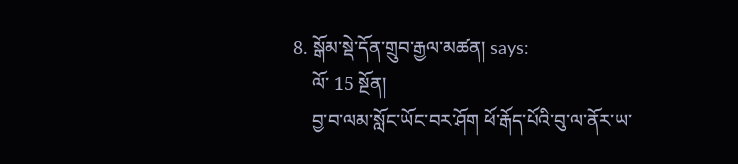8. སྒོམ་སྡེ་དོན་གྲུབ་རྒྱལ་མཚན། says:
    ལོ་ 15 སྔོན།
    བྱ་བ་ལམ་སློང་ཡོང་བར་ཤོག ཕོ་རྒོད་པོའི་བུ་ལ་ནོར་ཡ་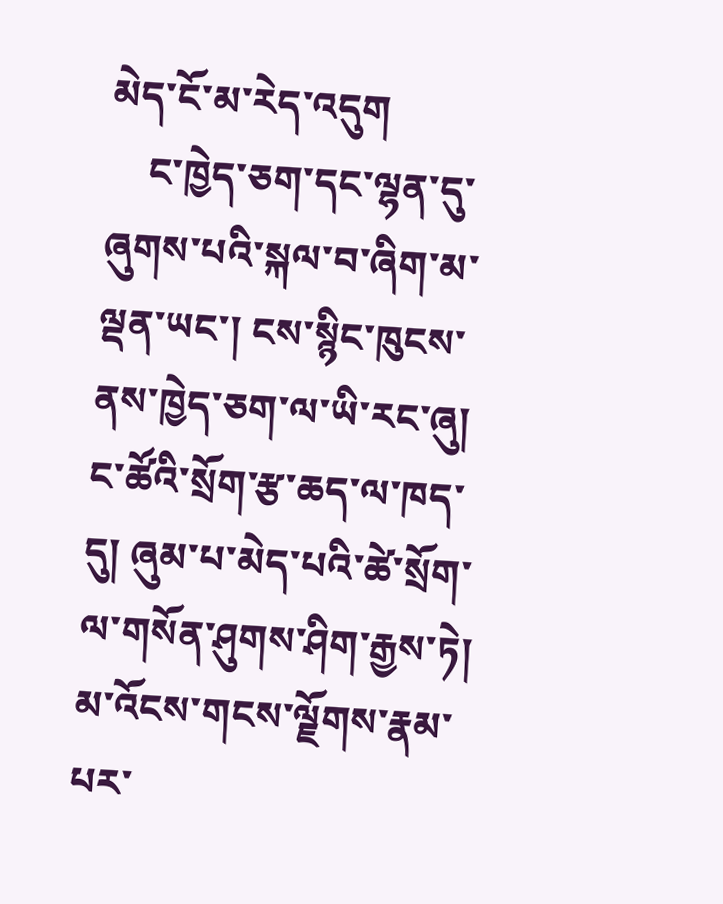མེད་ངོ་མ་རེད་འདུག
    ང་ཁྱེད་ཅག་དང་ལྷན་དུ་ཞུགས་པའི་སྐལ་བ་ཞིག་མ་ལྡན་ཡང་། ངས་སྙིང་ཁུངས་ནས་ཁྱེད་ཅག་ལ་ཡི་རང་ཞུ། ང་ཚོའི་སྲོག་རྩ་ཆད་ལ་ཁད་དུ། ཞུམ་པ་མེད་པའི་ཚེ་སྲོག་ལ་གསོན་ཤུགས་ཤིག་རྒྱས་ཏེ། མ་འོངས་གངས་ལྗོགས་རྣམ་པར་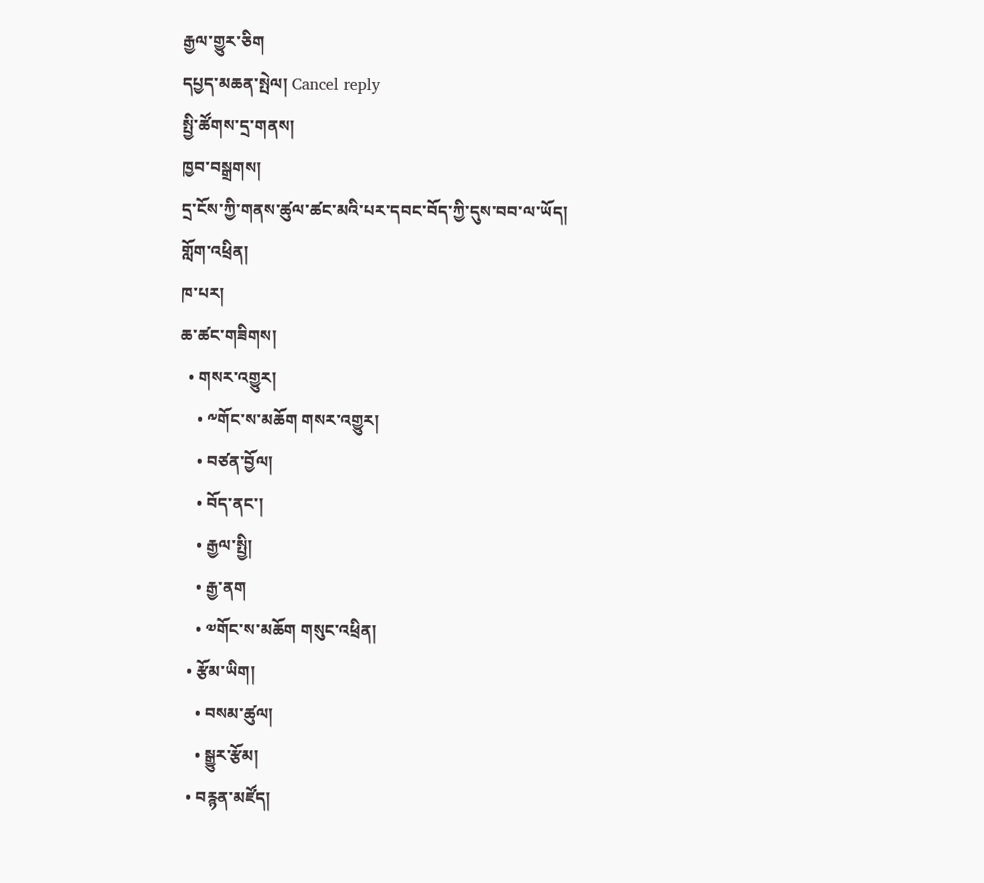རྒྱལ་གྱུར་ཅིག
དཔྱད་མཆན་སྤེལ། Cancel reply
སྤྱི་ཚོགས་དྲ་གནས།
ཁྱབ་བསྒྲགས།
དྲ་ངོས་ཀྱི་གནས་ཚུལ་ཚང་མའི་པར་དབང་བོད་ཀྱི་དུས་བབ་ལ་ཡོད།
གློག་འཕྲིན།
ཁ་པར།
ཆ་ཚང་གཟིགས།
  • གསར་འགྱུར།
    • ༸གོང་ས་མཆོག གསར་འགྱུར།
    • བཙན་བྱོལ།
    • བོད་ནང་།
    • རྒྱལ་སྤྱི།
    • རྒྱ་ནག
    • ༧གོང་ས་མཆོག གསུང་འཕྲིན།
  • རྩོམ་ཡིག།
    • བསམ་ཚུལ།
    • སྒྱུར་རྩོམ།
  • བརྙན་མཛོད།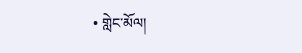• གླེང་མོལ།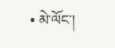• མེ་ལོང་།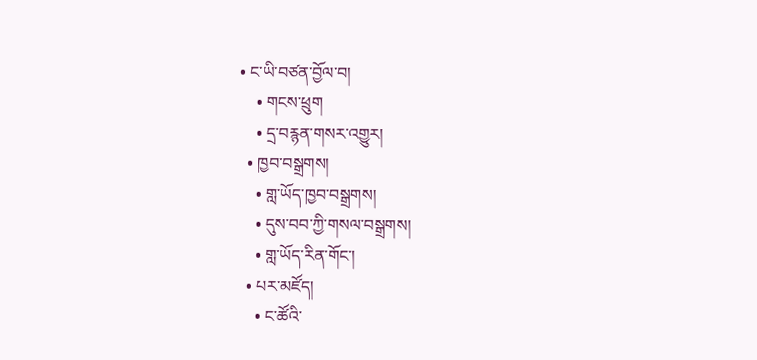• ང་ཡི་བཙན་བྱོལ་བ།
    • གངས་ཕྲུག
    • དྲ་བརྙན་གསར་འགྱུར།
  • ཁྱབ་བསྒྲགས།
    • གླ་ཡོད་ཁྱབ་བསྒྲགས།
    • དུས་བབ་ཀྱི་གསལ་བསྒྲགས།
    • གླ་ཡོད་རིན་གོང་།
  • པར་མཛོད།
    • ང་ཚོའི་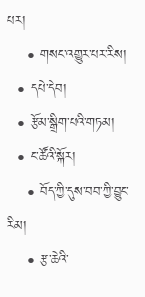པར།
    • གསང་འགྱུར་པར་རིས།
  • དཔེ་དེབ།
  • རྩོམ་སྒྲིག་པའི་གཏམ།
  • ང་ཚོའི་སྐོར།
    • བོད་ཀྱི་དུས་བབ་ཀྱི་བྱུང་རིམ།
    • རྩ་ཆེའི་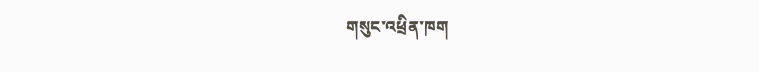གསུང་འཕྲིན་ཁག